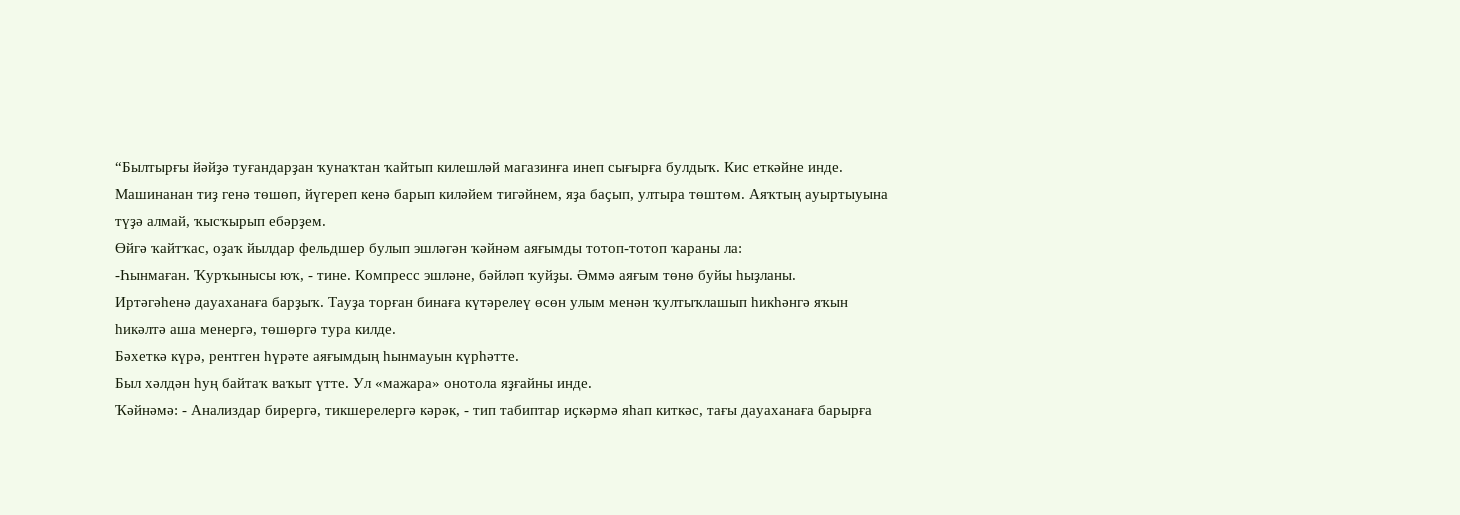“Былтырғы йәйҙә туғандарҙан ҡунаҡтан ҡайтып килешләй магазинға инеп сығырға булдыҡ. Кис еткәйне инде. Машинанан тиҙ генә төшөп, йүгереп кенә барып киләйем тигәйнем, яҙа баҫып, ултыра төштөм. Аяҡтың ауыртыуына түҙә алмай, ҡысҡырып ебәрҙем.
Өйгә ҡайтҡас, оҙаҡ йылдар фельдшер булып эшләгән ҡәйнәм аяғымды тотоп-тотоп ҡараны ла:
-Һынмаған. Ҡурҡынысы юҡ, - тине. Компресс эшләне, бәйләп ҡуйҙы. Әммә аяғым төнө буйы һыҙланы.
Иртәгәһенә дауаханаға барҙыҡ. Тауҙа торған бинаға күтәрелеү өсөн улым менән ҡултыҡлашып һикһәнгә яҡын һикәлтә аша менергә, төшөргә тура килде.
Бәхеткә күрә, рентген һүрәте аяғымдың һынмауын күрһәтте.
Был хәлдән һуң байтаҡ ваҡыт үтте. Ул «мажара» онотола яҙғайны инде.
Ҡәйнәмә: - Анализдар бирергә, тикшерелергә кәрәк, - тип табиптар иҫкәрмә яһап киткәс, тағы дауаханаға барырға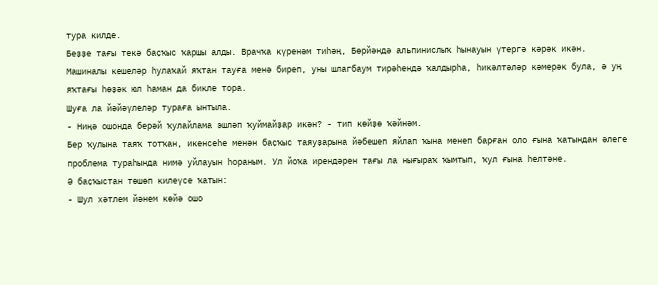тура килде.
Беҙҙе тағы текә баҫҡыс ҡаршы алды. Врачҡа күренәм тиһәң, Бөрйәндә альпинислыҡ һынауын үтергә кәрәк икән.
Машиналы кешеләр һулаҡай яҡтан тауға менә биреп, уны шлагбаум тирәһендә ҡалдырһа, һикәлтәләр кәмерәк була, ә уң яҡтағы һөҙәк юл һаман да бикле тора.
Шуға ла йәйәүлеләр тураға ынтыла.
- Ниңә ошонда берәй ҡулайлама эшләп ҡуймайҙар икән? - тип көйҙө ҡәйнәм.
Бер ҡулына таяҡ тотҡан, икенсеһе менән баҫҡыс таяуҙарына йәбешеп яйлап ҡына менеп барған оло ғына ҡатындан әлеге проблема тураһында нимә уйлауын һораным. Ул йоҡа ирендәрен тағы ла нығыраҡ ҡымтып, ҡул ғына һелтәне.
Ә баҫҡыстан төшөп килеүсе ҡатын:
- Шул хәтлем йәнем көйә ошо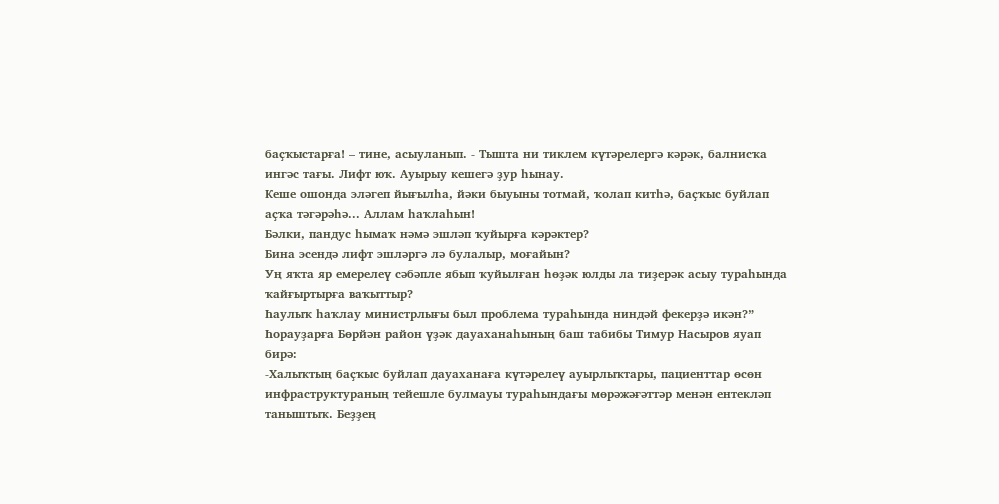баҫҡыстарға! – тине, асыуланып. - Тышта ни тиклем күтәрелергә кәрәк, балнисҡа ингәс тағы. Лифт юҡ. Ауырыу кешегә ҙур һынау.
Кеше ошонда эләгеп йығылһа, йәки быуыны тотмай, ҡолап китһә, баҫҡыс буйлап аҫҡа тәгәрәһә... Аллам һаҡлаһын!
Бәлки, пандус һымаҡ нәмә эшләп ҡуйырға кәрәктер?
Бина эсендә лифт эшләргә лә булалыр, моғайын?
Уң яҡта яр емерелеү сәбәпле ябып ҡуйылған һөҙәк юлды ла тиҙерәк асыу тураһында ҡайғыртырға ваҡыттыр?
Һаулыҡ һаҡлау министрлығы был проблема тураһында ниндәй фекерҙә икән?”
Һорауҙарға Бөрйән район үҙәк дауаханаһының баш табибы Тимур Насыров яуап бирә:
-Халыҡтың баҫҡыс буйлап дауаханаға күтәрелеү ауырлыҡтары, пациенттар өсөн инфраструктураның тейешле булмауы тураһындағы мөрәжәғәттәр менән ентекләп таныштыҡ. Беҙҙең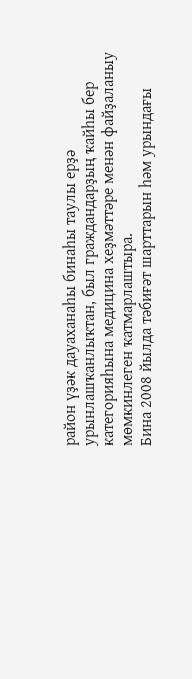район үҙәк дауаханаһы бинаһы таулы ерҙә урынлашҡанлыҡтан, был граждандарҙың ҡайһы бер категорияһына медицина хеҙмәттәре менән файҙаланыу мөмкинлеген ҡатмарлаштыра.
Бина 2008 йылда тәбиғәт шарттарын һәм урындағы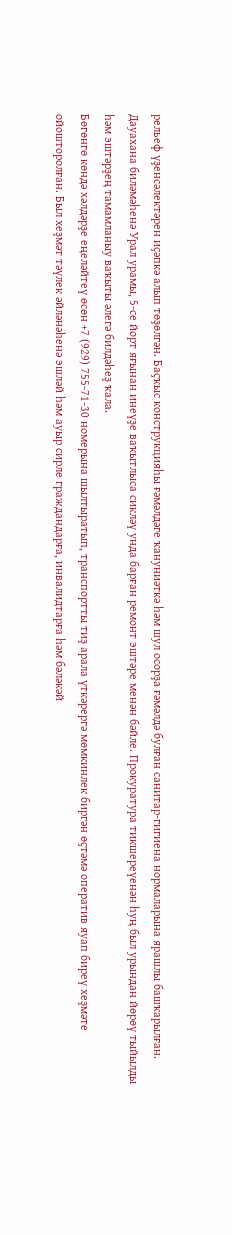рельеф үҙенсәлектәрен иҫәпкә алып төҙөлгән. Баҫҡыс конструкцияһы ғәмәлдәге ҡануниәткә һәм шул осорҙа ғәмәлдә булған санитар-гигиена нормаларына ярашлы башҡарылған.
Дауахана биләмәһенә Урал урамы, 5-се йорт яғынан инеүҙе ваҡытлыса сикләү унда барған ремонт эштәре менән бәйле. Прокуратура тикшереүенән һуң был урындан йөрөү тыйылды һәм эштәрҙең тамамланыу ваҡыты әлегә билдәһеҙ ҡала.
Бөгөнгө көндә хәлдәрҙе еңеләйтеү өсөн +7 (929) 755-71-30 номерына шылтыратып, транспортты тиҙ арала үткәрергә мөмкинлек биргән өҫтәмә оператив яуап биреү хеҙмәте ойошторолған. Был хеҙмәт тәүлек әйләнәһенә эшләй һәм ауыр сирле граждандарға, инвалидтарға һәм бәләкәй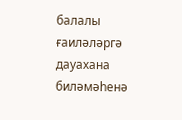балалы ғаиләләргә дауахана биләмәһенә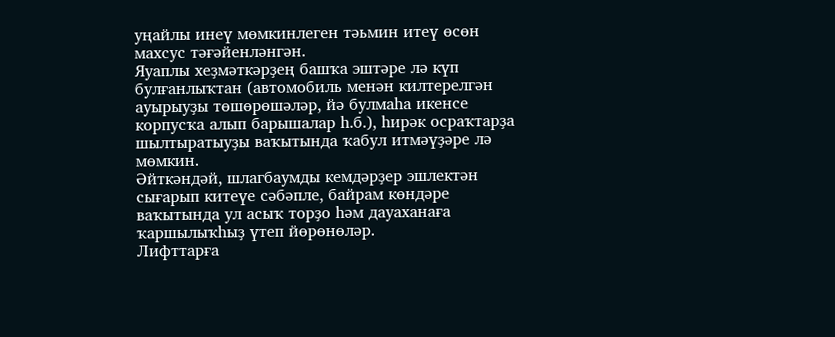уңайлы инеү мөмкинлеген тәьмин итеү өсөн махсус тәғәйенләнгән.
Яуаплы хеҙмәткәрҙең башҡа эштәре лә күп булғанлыҡтан (автомобиль менән килтерелгән ауырыуҙы төшөрөшәләр, йә булмаһа икенсе корпусҡа алып барышалар һ.б.), һирәк осраҡтарҙа шылтыратыуҙы ваҡытында ҡабул итмәүҙәре лә мөмкин.
Әйткәндәй, шлагбаумды кемдәрҙер эшлектән сығарып китеүе сәбәпле, байрам көндәре ваҡытында ул асыҡ торҙо һәм дауаханаға ҡаршылыҡһыҙ үтеп йөрөнөләр.
Лифттарға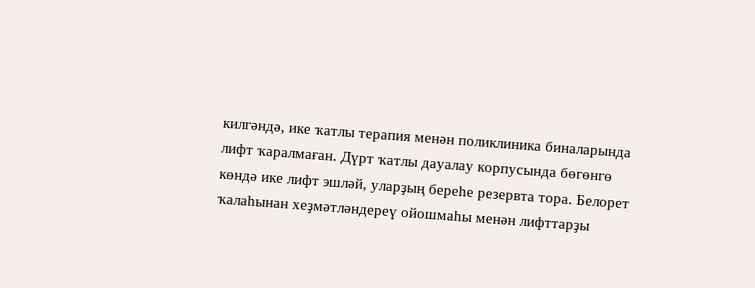килгәндә, ике ҡатлы терапия менән поликлиника биналарында лифт ҡаралмаған. Дүрт ҡатлы дауалау корпусында бөгөнгө көндә ике лифт эшләй, уларҙың береһе резервта тора. Белорет ҡалаһынан хеҙмәтләндереү ойошмаһы менән лифттарҙы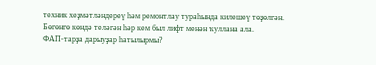техник хеҙмәтләндереү һәм ремонтлау тураһында килешеү төҙөлгән. Бөгөнгө көндә теләгән һәр кем был лифт менән ҡуллана ала.
ФАП-тарҙа дарыуҙар һатылырмы?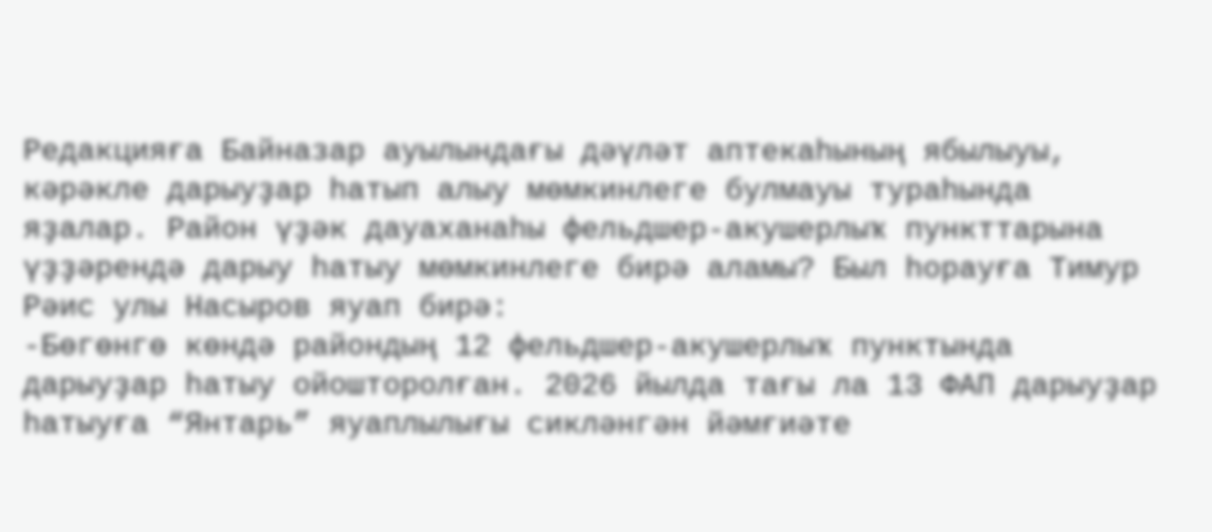Редакцияға Байназар ауылындағы дәүләт аптекаһының ябылыуы, кәрәкле дарыуҙар һатып алыу мөмкинлеге булмауы тураһында яҙалар. Район үҙәк дауаханаһы фельдшер-акушерлыҡ пункттарына үҙҙәрендә дарыу һатыу мөмкинлеге бирә аламы? Был һорауға Тимур Рәис улы Насыров яуап бирә:
-Бөгөнгө көндә райондың 12 фельдшер-акушерлыҡ пунктында дарыуҙар һатыу ойошторолған. 2026 йылда тағы ла 13 ФАП дарыуҙар һатыуға “Янтарь” яуаплылығы сикләнгән йәмғиәте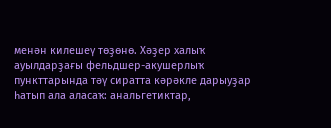менән килешеү төҙөнө. Хәҙер халыҡ ауылдарҙағы фельдшер-акушерлыҡ пункттарында тәү сиратта кәрәкле дарыуҙар һатып ала аласаҡ: анальгетиктар,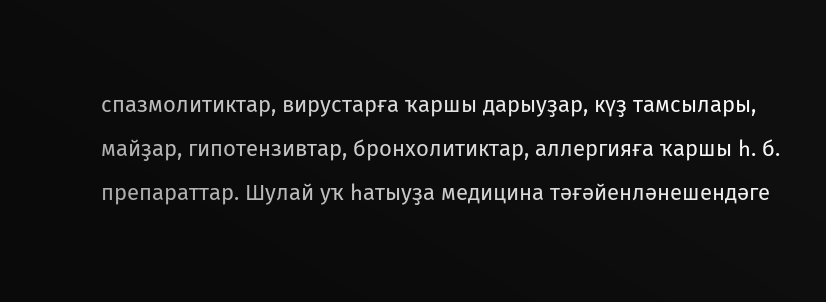спазмолитиктар, вирустарға ҡаршы дарыуҙар, күҙ тамсылары, майҙар, гипотензивтар, бронхолитиктар, аллергияға ҡаршы һ. б. препараттар. Шулай уҡ һатыуҙа медицина тәғәйенләнешендәге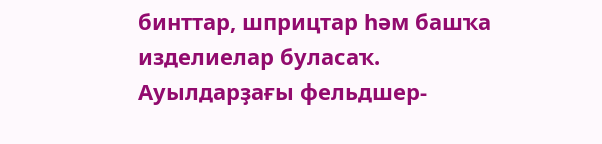бинттар, шприцтар һәм башҡа изделиелар буласаҡ.
Ауылдарҙағы фельдшер-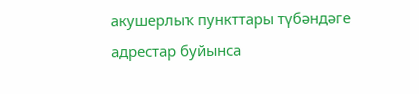акушерлыҡ пункттары түбәндәге адрестар буйынса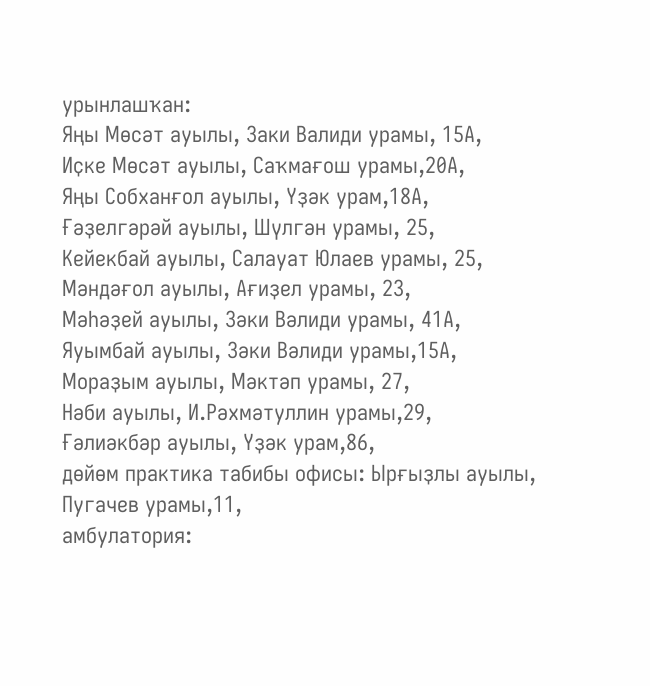урынлашҡан:
Яңы Мөсәт ауылы, Заки Валиди урамы, 15А,
Иҫке Мөсәт ауылы, Саҡмағош урамы,20А,
Яңы Собханғол ауылы, Үҙәк урам,18А,
Ғәҙелгәрәй ауылы, Шүлгән урамы, 25,
Кейекбай ауылы, Салауат Юлаев урамы, 25,
Мәндәғол ауылы, Ағиҙел урамы, 23,
Мәһәҙей ауылы, Зәки Вәлиди урамы, 41А,
Яуымбай ауылы, Зәки Вәлиди урамы,15А,
Мораҙым ауылы, Мәктәп урамы, 27,
Нәби ауылы, И.Рәхмәтуллин урамы,29,
Ғәлиәкбәр ауылы, Үҙәк урам,86,
дөйөм практика табибы офисы: Ырғыҙлы ауылы, Пугачев урамы,11,
амбулатория: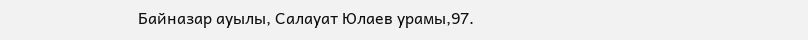Байназар ауылы, Салауат Юлаев урамы,97.